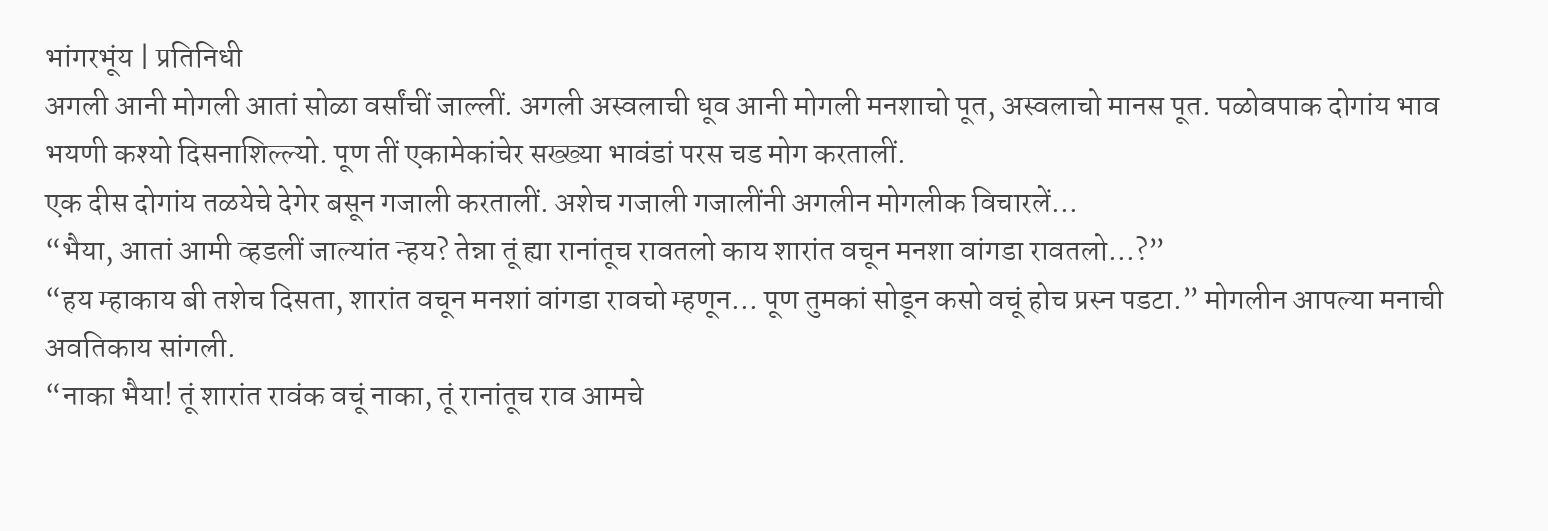भांगरभूंय | प्रतिनिधी
अगली आनी मोगली आतां सोळा वर्सांचीं जाल्लीं. अगली अस्वलाची धूव आनी मोगली मनशाचो पूत, अस्वलाचो मानस पूत. पळोवपाक दोगांय भाव भयणी कश्यो दिसनाशिल्ल्यो. पूण तीं एकामेकांचेर सख्ख्या भावंडां परस चड मोग करतालीं.
एक दीस दोगांय तळयेचे देगेर बसून गजाली करतालीं. अशेच गजाली गजालींनी अगलीन मोगलीक विचारलें…
“भैया, आतां आमी व्हडलीं जाल्यांत न्हय? तेन्ना तूं ह्या रानांतूच रावतलो काय शारांत वचून मनशा वांगडा रावतलो…?”
“हय म्हाकाय बी तशेच दिसता, शारांत वचून मनशां वांगडा रावचो म्हणून… पूण तुमकां सोडून कसो वचूं होच प्रस्न पडटा.” मोगलीन आपल्या मनाची अवतिकाय सांगली.
“नाका भैया! तूं शारांत रावंक वचूं नाका, तूं रानांतूच राव आमचे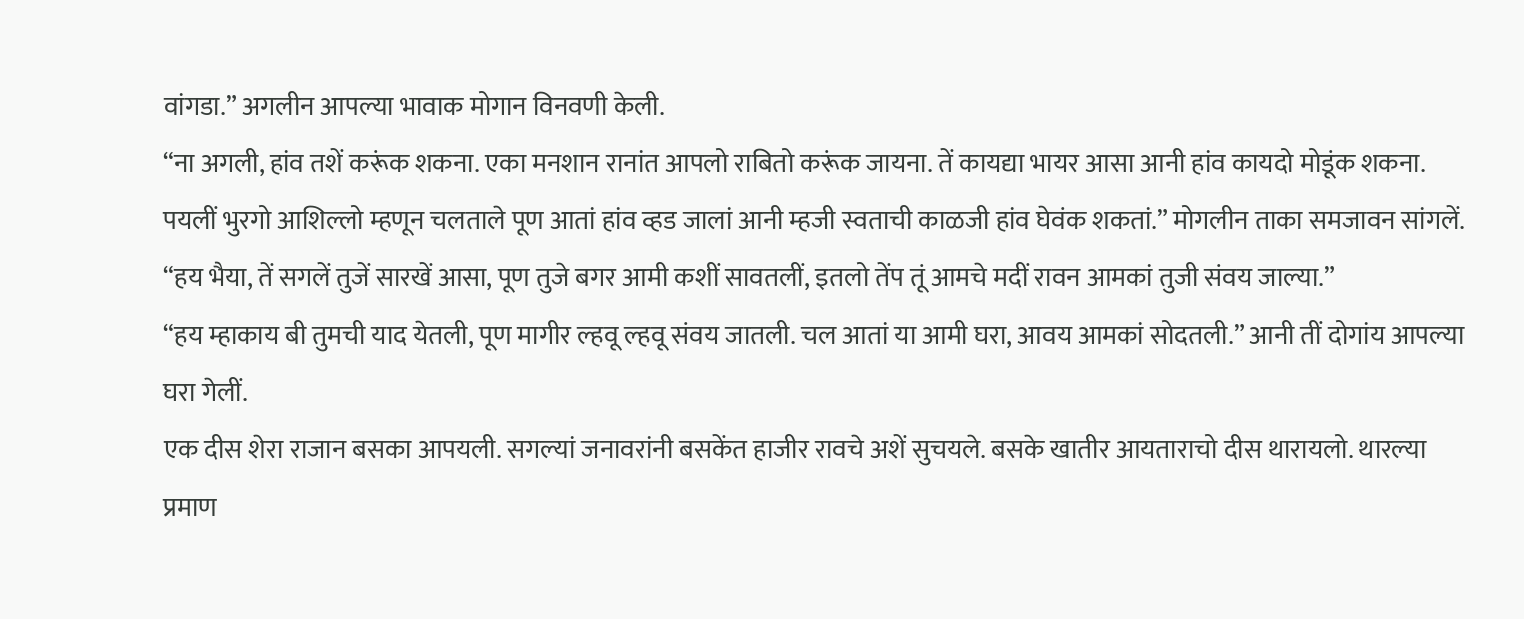वांगडा.” अगलीन आपल्या भावाक मोगान विनवणी केली.
“ना अगली, हांव तशें करूंक शकना. एका मनशान रानांत आपलो राबितो करूंक जायना. तें कायद्या भायर आसा आनी हांव कायदो मोडूंक शकना. पयलीं भुरगो आशिल्लो म्हणून चलताले पूण आतां हांव व्हड जालां आनी म्हजी स्वताची काळजी हांव घेवंक शकतां.” मोगलीन ताका समजावन सांगलें.
“हय भैया, तें सगलें तुजें सारखें आसा, पूण तुजे बगर आमी कशीं सावतलीं, इतलो तेंप तूं आमचे मदीं रावन आमकां तुजी संवय जाल्या.”
“हय म्हाकाय बी तुमची याद येतली, पूण मागीर ल्हवू ल्हवू संवय जातली. चल आतां या आमी घरा, आवय आमकां सोदतली.” आनी तीं दोगांय आपल्या घरा गेलीं.
एक दीस शेरा राजान बसका आपयली. सगल्यां जनावरांनी बसकेंत हाजीर रावचे अशें सुचयले. बसके खातीर आयताराचो दीस थारायलो. थारल्या प्रमाण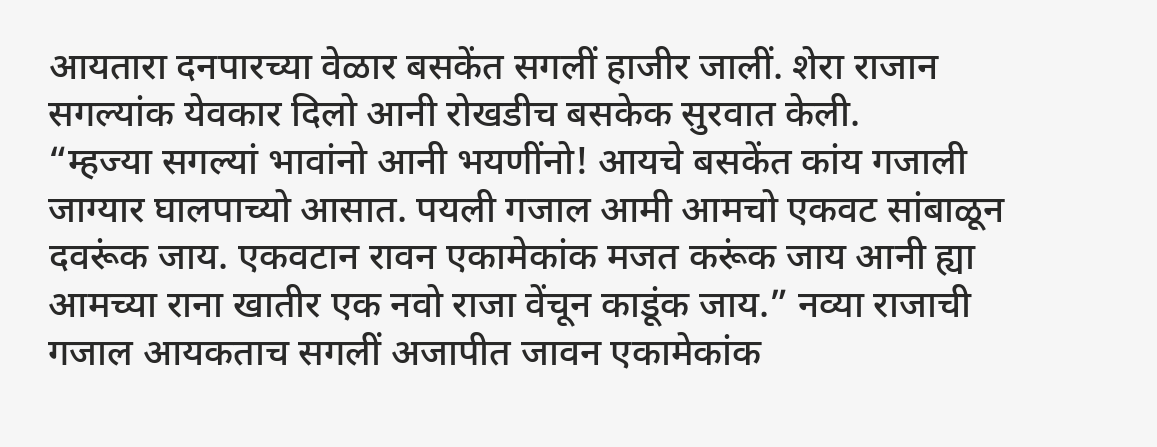आयतारा दनपारच्या वेळार बसकेंत सगलीं हाजीर जालीं. शेरा राजान सगल्यांक येवकार दिलो आनी रोखडीच बसकेक सुरवात केली.
“म्हज्या सगल्यां भावांनो आनी भयणींनो! आयचे बसकेंत कांय गजाली जाग्यार घालपाच्यो आसात. पयली गजाल आमी आमचो एकवट सांबाळून दवरूंक जाय. एकवटान रावन एकामेकांक मजत करूंक जाय आनी ह्या आमच्या राना खातीर एक नवो राजा वेंचून काडूंक जाय.” नव्या राजाची गजाल आयकताच सगलीं अजापीत जावन एकामेकांक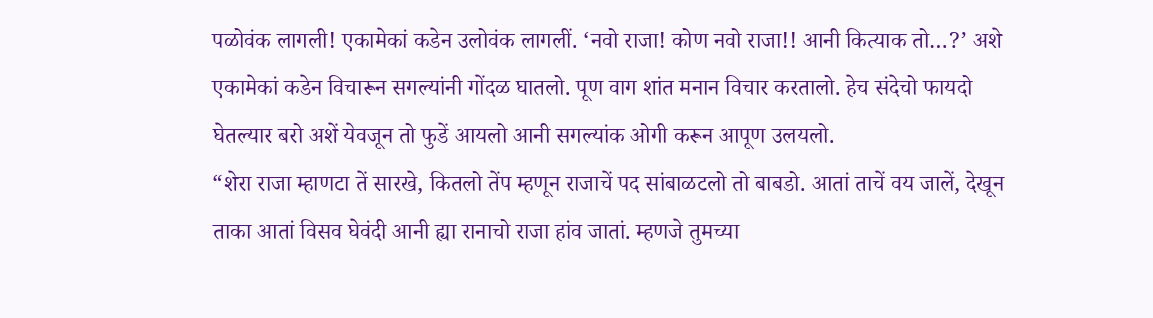पळोवंक लागली! एकामेकां कडेन उलोवंक लागलीं. ‘नवो राजा! कोण नवो राजा!! आनी कित्याक तो…?’ अशे एकामेकां कडेन विचारून सगल्यांनी गोंदळ घातलो. पूण वाग शांत मनान विचार करतालो. हेच संदेचो फायदो घेतल्यार बरो अशें येवजून तो फुडें आयलो आनी सगल्यांक ओगी करून आपूण उलयलो.
“शेरा राजा म्हाणटा तें सारखे, कितलो तेंप म्हणून राजाचें पद सांबाळटलो तो बाबडो. आतां ताचें वय जालें, देखून ताका आतां विसव घेवंदी आनी ह्या रानाचो राजा हांव जातां. म्हणजे तुमच्या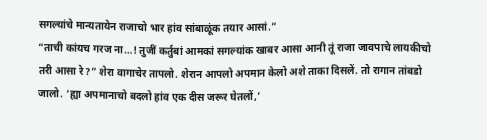सगल्यांचे मान्यतायेन राजाचो भार हांव सांबाळूंक तयार आसां.”
“ताची कांयच गरज ना…! तुजीं कर्तुबां आमकां सगल्यांक खाबर आसा आनी तूं राजा जावपाचे लायकीचो तरी आसा रे?” शेरा वागाचेर तापलो. शेरान आपलो अपमान केलो अशे ताका दिसलें. तो रागान तांबडो जालो. ‘ह्या अपमानाचो बदलो हांव एक दीस जरूर घेतलों,’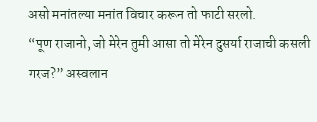असो मनांतल्या मनांत विचार करून तो फाटी सरलो.
“पूण राजानो, जो मेरेन तुमी आसा तो मेरेन दुसर्या राजाची कसली गरज?” अस्वलान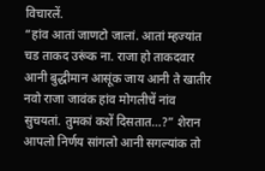विचारलें.
“हांव आतां जाणटो जालां. आतां म्हज्यांत चड ताकद उरूंक ना. राजा हो ताकदवार आनी बुद्धीमान आसूंक जाय आनी ते खातीर नवो राजा जावंक हांव मोगलीचें नांव सुचयतां. तुमकां कशें दिसतात…?” शेरान आपलो निर्णय सांगलो आनी सगल्यांक तो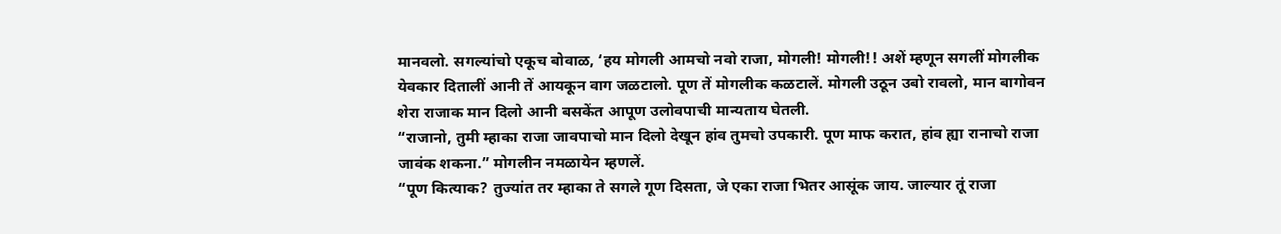मानवलो. सगल्यांचो एकूच बोवाळ, ‘हय मोगली आमचो नवो राजा, मोगली! मोगली!! अशें म्हणून सगलीं मोगलीक येवकार दितालीं आनी तें आयकून वाग जळटालो. पूण तें मोगलीक कळटालें. मोगली उठून उबो रावलो, मान बागोवन शेरा राजाक मान दिलो आनी बसकेंत आपूण उलोवपाची मान्यताय घेतली.
“राजानो, तुमी म्हाका राजा जावपाचो मान दिलो देखून हांव तुमचो उपकारी. पूण माफ करात, हांव ह्या रानाचो राजा जावंक शकना.” मोगलीन नमळायेन म्हणलें.
“पूण कित्याक? तुज्यांत तर म्हाका ते सगले गूण दिसता, जे एका राजा भितर आसूंक जाय. जाल्यार तूं राजा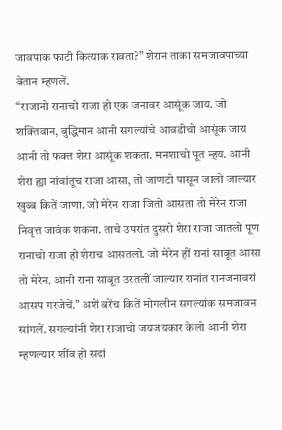जावपाक फाटी कित्याक रावता?” शेरान ताका समजावपाच्या बेतान म्हणलें.
“राजानो रानाचो राजा हो एक जनावर आसूंक जाय. जो शक्तिवान, बुद्धिमान आनी सगल्यांचे आवडीचो आसूंक जाय आनी तो फक्त शेरा आसूंक शकता. मनशाचो पूत न्हय. आनी शेरा ह्या नांवांतूच राजा आसा, तो जाणटो पासून जालो जाल्यार खुब्ब कितें जाणा. जो मेरेन राजा जितो आसता तो मेरेन राजा निवृत्त जावंक शकना. ताचे उपरांत दुसरो शेरा राजा जातलो पूण रानाचो राजा हो शेराच आसतलो. जो मेरेन हीं रानां साबूत आसा तो मेरेन. आनी राना साबूत उरतलीं जाल्यार रानांत रानजनावरां आसप गरजेचें.” अशें बरेंच कितें मोगलीन सगल्यांक समजावन सांगलें. सगल्यांनी शेरा राजाचो जयजयकार केलो आनी शेरा म्हणल्यार शींव हो सदां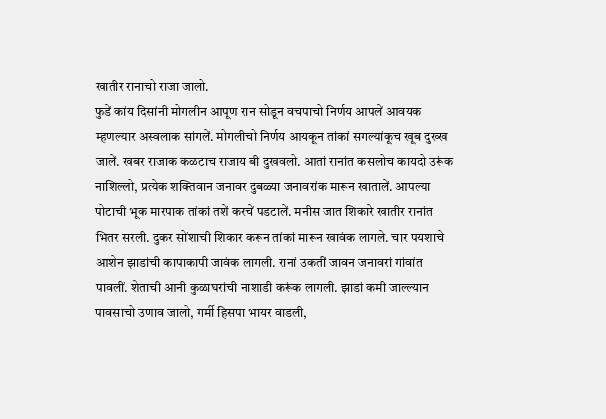खातीर रानाचो राजा जालो.
फुडें कांय दिसांनी मोगलीन आपूण रान सोडून वचपाचो निर्णय आपलें आवयक म्हणल्यार अस्वलाक सांगलें. मोगलीचो निर्णय आयकून तांकां सगल्यांकूच खूब दुख्ख जालें. खबर राजाक कळटाच राजाय बी दुखवलो. आतां रानांत कसलोच कायदो उरूंक नाशिल्लो, प्रत्येक शक्तिवान जनावर दुबळ्या जनावरांक मारून खातालें. आपल्या पोटाची भूक मारपाक तांकां तशें करचें पडटालें. मनीस जात शिकारे खातीर रानांत भितर सरली. दुकर सोंशाची शिकार करून तांकां मारून खावंक लागले. चार पयशाचे आशेन झाडांची कापाकापी जावंक लागली. रानां उकतीं जावन जनावरां गांवांत पावलीं. शेताची आनी कुळाघरांची नाशाडी करूंक लागली. झाडां कमी जाल्ल्यान पावसाचो उणाव जालो, गर्मी हिसपा भायर वाडली,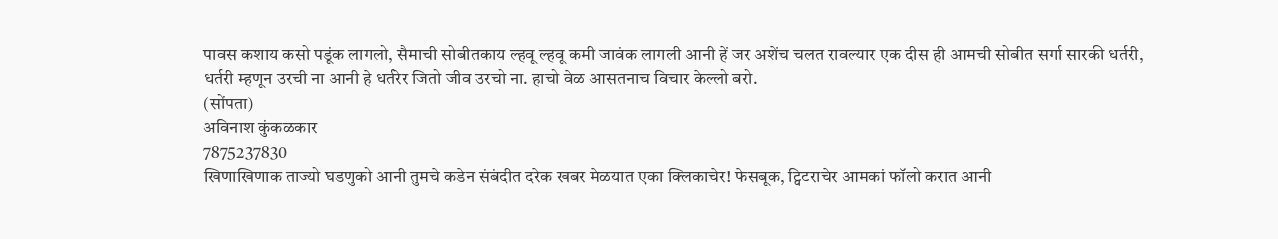पावस कशाय कसो पडूंक लागलो, सैमाची सोबीतकाय ल्हवू ल्हवू कमी जावंक लागली आनी हें जर अशेंच चलत रावल्यार एक दीस ही आमची सोबीत सर्गा सारकी धर्तरी, धर्तरी म्हणून उरची ना आनी हे धर्तरेर जितो जीव उरचो ना. हाचो वेळ आसतनाच विचार केल्लो बरो.
(सोंपता)
अविनाश कुंकळकार
7875237830
खिणाखिणाक ताज्यो घडणुको आनी तुमचे कडेन संबंदीत दरेक खबर मेळयात एका क्लिकाचेर! फेसबूक, ट्विटराचेर आमकां फॉलो करात आनी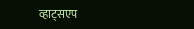व्हाट्सएप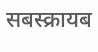सबस्क्रायब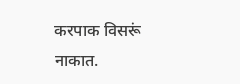करपाक विसरूं नाकात.